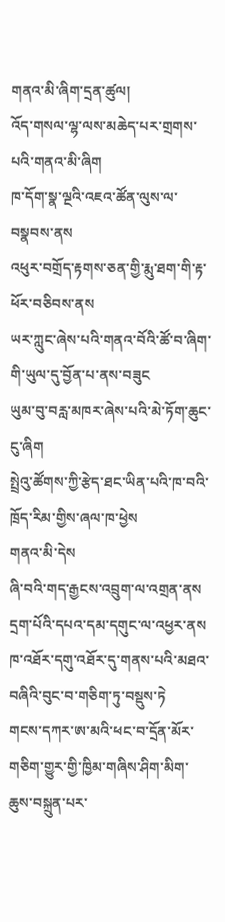གནའ་མི་ཞིག་དྲན་ཚུལ།
འོད་གསལ་ལྷ་ལས་མཆེད་པར་གྲགས་པའི་གནའ་མི་ཞིག
ཁ་དོག་སྣ་ལྔའི་འཇའ་ཚོན་ལུས་ལ་བསྣབས་ནས
འཕུར་བགྲོད་རྟགས་ཅན་གྱི་རྨུ་ཐག་གི་རྟ་ཕོར་བཅིབས་ནས
ཡར་ཀླུང་ཞེས་པའི་གནའ་བོའི་ཚོ་བ་ཞིག་གི་ཡུལ་དུ་བྱོན་པ་ནས་བཟུང
ཡུམ་བུ་བརླ་མཁར་ཞེས་པའི་མེ་ཏོག་ཆུང་ངུ་ཞིག
སྤྲེའུ་ཚོགས་ཀྱི་རྩེད་ཐང་ཡིན་པའི་ཁ་བའི་ཁྲོད་རིམ་གྱིས་ཞལ་ཁ་ཕྱེས
གནའ་མི་དེས
ཞི་བའི་གད་རྒྱངས་འབྲུག་ལ་འགྲན་ནས
དྲག་པོའི་དཔའ་དམ་དགུང་ལ་འཕྱར་ནས
ཁ་འཐོར་དགུ་འཐོར་དུ་གནས་པའི་མཐའ་བཞིའི་བུང་བ་གཅིག་ཏུ་བསྡུས་ཏེ
གངས་དཀར་ཨ་མའི་ཕང་བ་དྲོན་མོར་གཅིག་གྱུར་གྱི་ཁྱིམ་གཞིས་ཤིག་མིག་ཆུས་བསྐྲུན་པར་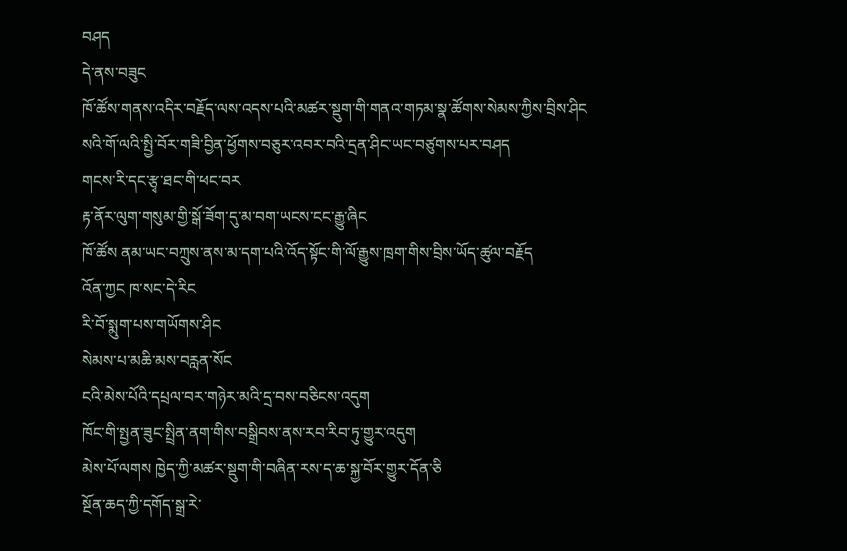བཤད
དེ་ནས་བཟུང
ཁོ་ཚོས་གནས་འདིར་བརྗོད་ལས་འདས་པའི་མཚར་སྡུག་གི་གནའ་གཏམ་སྣ་ཚོགས་སེམས་ཀྱིས་བྲིས་ཤིང
སའི་གོ་ལའི་སྤྱི་བོར་གཟི་བྱིན་ཕྱོགས་བཅུར་འབར་བའི་དྲན་ཤིང་ཡང་བཙུགས་པར་བཤད
གངས་རི་དང་རྩྭ་ཐང་གི་ཕང་བར
རྟ་ནོར་ལུག་གསུམ་གྱི་སྒོ་ཟོག་དུ་མ་བག་ཡངས་ངང་རྒྱུ་ཞིང
ཁོ་ཚོས ནམ་ཡང་བཀྲུས་ནས་མ་དག་པའི་འོད་སྟོང་གི་ལོ་རྒྱུས་ཁྲག་གིས་བྲིས་ཡོད་ཚུལ་བརྗོད
འོན་ཀྱང ཁ་སང་དེ་རིང
རི་བོ་སྨུག་པས་གཡོགས་ཤིང
སེམས་པ་མཆི་མས་བརླན་སོང
ངའི་མེས་པོའི་དཔྲལ་བར་གཉེར་མའི་དྲ་བས་བཅིངས་འདུག
ཁོང་གི་སྤྱན་ཟུང་སྤྲིན་ནག་གིས་བསྒྲིབས་ནས་རབ་རིབ་ཏུ་གྱུར་འདུག
མེས་པོ་ལགས ཁྱེད་ཀྱི་མཚར་སྡུག་གི་བཞིན་རས་ད་ཆ་སྐྱ་བོར་གྱུར་དོན་ཅི
སྔོན་ཆད་ཀྱི་དགོད་སྒྲ་རེ་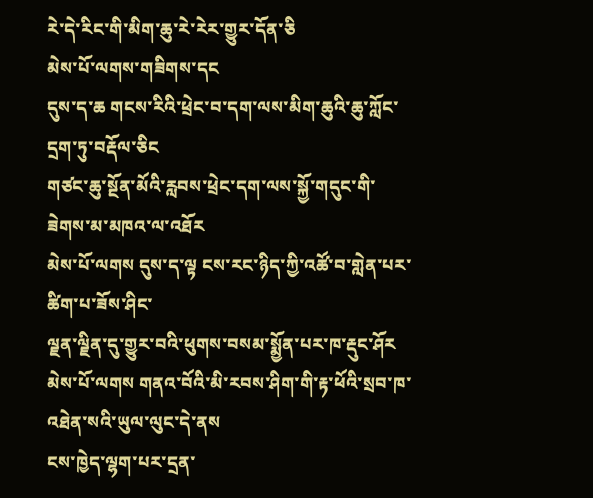རེ་དེ་རིང་གི་མིག་ཆུ་རེ་རེར་གྱུར་དོན་ཅི
མེས་པོ་ལགས་གཟིགས་དང
དུས་ད་ཆ གངས་རིའི་ཕྲེང་བ་དག་ལས་མིག་ཆུའི་ཆུ་ཀློང་དྲག་ཏུ་བརྡོལ་ཅིང
གཙང་ཆུ་སྔོན་མོའི་རླབས་ཕྲེང་དག་ལས་སྐྱོ་གདུང་གི་ཟེགས་མ་མཁའ་ལ་འཐོར
མེས་པོ་ལགས དུས་ད་ལྟ ངས་རང་ཉིད་ཀྱི་འཚོ་བ་གླེན་པར་ཚིག་པ་ཟོས་ཤིང་
ལྗན་ལྗིན་དུ་གྱུར་བའི་ཕུགས་བསམ་སྨྱོན་པར་ཁ་རྡུང་ཤོར
མེས་པོ་ལགས གནའ་བོའི་མི་རབས་ཤིག་གི་རྟ་ཕོའི་སྲབ་ཁ་འཐེན་སའི་ཡུལ་ལུང་དེ་ནས
ངས་ཁྱེད་ལྷག་པར་དྲན་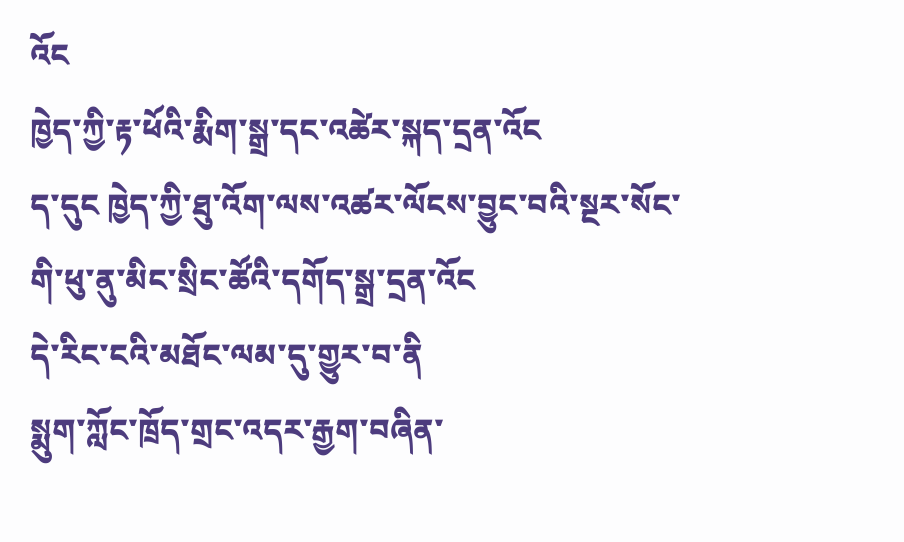འོང
ཁྱེད་ཀྱི་རྟ་ཕོའི་རྨིག་སྒྲ་དང་འཚེར་སྐད་དྲན་འོང
ད་དུང ཁྱེད་ཀྱི་ཐུ་འོག་ལས་འཚར་ལོངས་བྱུང་བའི་སྔར་སོང་གི་ཕུ་ནུ་མིང་སྲིང་ཚོའི་དགོད་སྒྲ་དྲན་འོང
དེ་རིང་ངའི་མཐོང་ལམ་དུ་གྱུར་བ་ནི
སྨུག་ཀློང་ཁྲོད་གྲང་འདར་རྒྱག་བཞིན་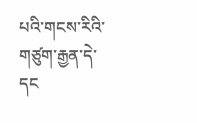པའི་གངས་རིའི་གཙུག་རྒྱན་དེ་དང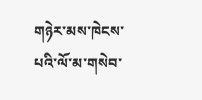གཉེར་མས་ཁེངས་པའི་ལོ་མ་གསེབ་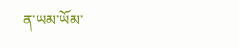ན་ཡམ་ཡོམ་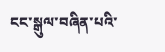ངང་སྒུལ་བཞིན་པའི་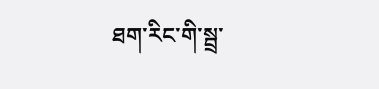ཐག་རིང་གི་སྦྲ་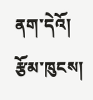ནག་དེའོ།
རྩོམ་ཁུངས།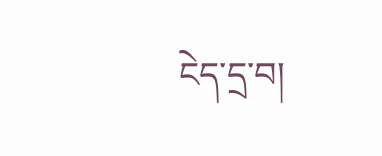ངེད་དྲ་བ།